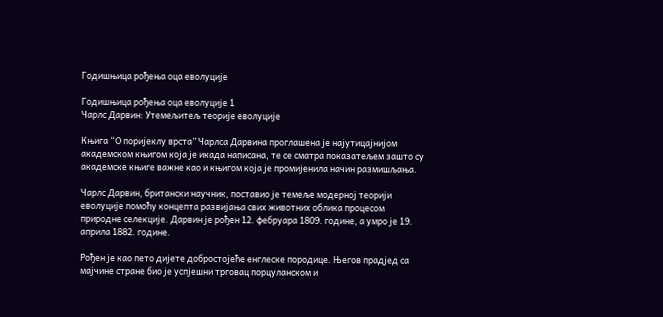Годишњица рођења оца еволуције

Годишњица рођења оца еволуције 1
Чарлс Дарвин: Утемељитељ теорије еволуције

Књига “О поријеклу врста” Чарлса Дарвина проглашена је најутицајнијом академском књигом која је икада написана, те се сматра показатељем зашто су академске књиге важне као и књигом која је промијенила начин размишљања.

Чарлс Дарвин, британски научник, поставио је темеље модерној теорији еволуције помоћу концепта развијања свих животних облика процесом природне селекције. Дарвин је рођен 12. фебруара 1809. године, а умро је 19. априла 1882. године.

Рођен је као пето дијете добростојеће енглеске породице. Његов прадјед са мајчине стране био је успјешни трговац порцуланском и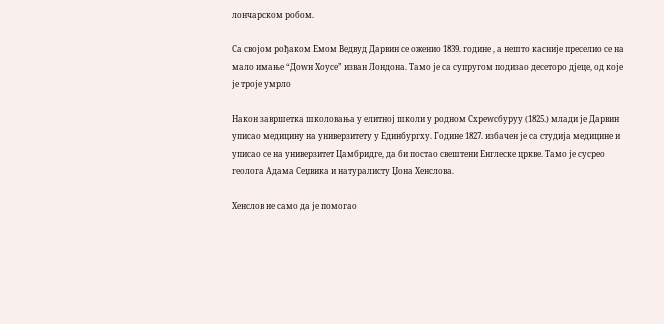лончарском робом.

Са својом рођаком Емом Ведвуд Дарвин се оженио 1839. године , а нешто касније преселио се на мало имање “Доwн Хоусе” изван Лондона. Тамо је са супругом подизао десеторо дјеце, од које је троје умрло

Након завршетка школовања у елитној школи у родном Схреwсбурyу (1825.) млади је Дарвин уписао медицину на универзитету у Единбургху. Године 1827. избачен је са студија медицине и уписао се на универзитет Цамбридге, да би постао свештени Енглеске цркве. Тамо је сусрео геолога Адама Сеџвика и натуралисту Џона Хенслова.

Хенслов не само да је помогао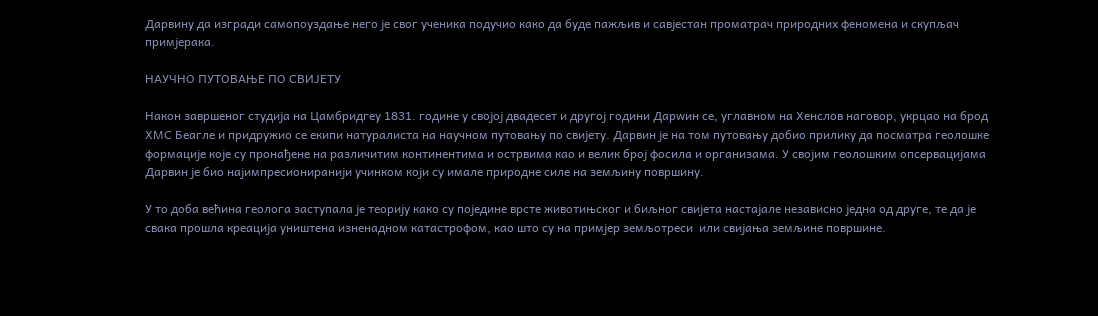Дарвину да изгради самопоуздање него је свог ученика подучио како да буде пажљив и савјестан проматрач природних феномена и скупљач примјерака.

НАУЧНО ПУТОВАЊЕ ПО СВИЈЕТУ

Након завршеног студија на Цамбридгеу 1831. године у својој двадесет и другој години Дарwин се, углавном на Хенслов наговор, укрцао на брод ХМС Беагле и придружио се екипи натуралиста на научном путовању по свијету. Дарвин је на том путовању добио прилику да посматра геолошке формације које су пронађене на различитим континентима и острвима као и велик број фосила и организама. У својим геолошким опсервацијама Дарвин је био најимпресиониранији учинком који су имале природне силе на земљину површину.

У то доба већина геолога заступала је теорију како су поједине врсте животињског и биљног свијета настајале независно једна од друге, те да је свака прошла креација уништена изненадном катастрофом, као што су на примјер земљотреси  или свијања земљине површине.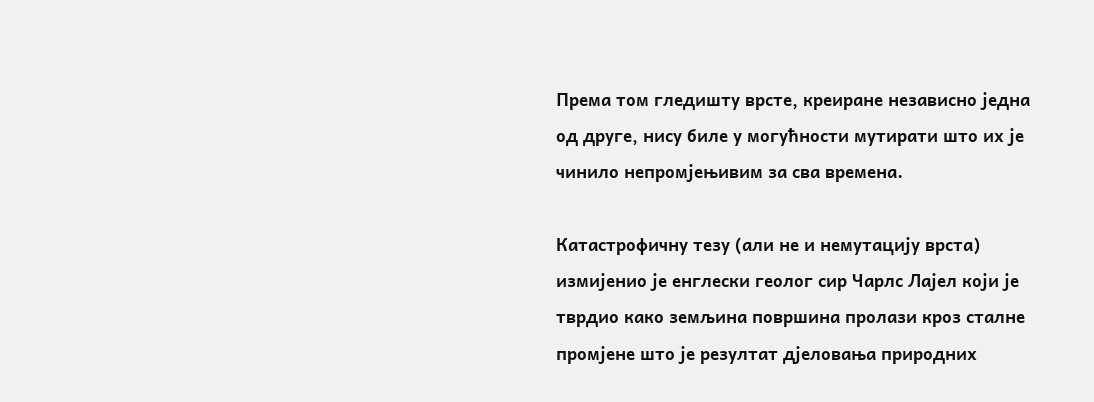Према том гледишту врсте, креиране независно једна од друге, нису биле у могућности мутирати што их је чинило непромјењивим за сва времена.

Катастрофичну тезу (али не и немутацију врста) измијенио је енглески геолог сир Чарлс Лајел који је тврдио како земљина површина пролази кроз сталне промјене што је резултат дјеловања природних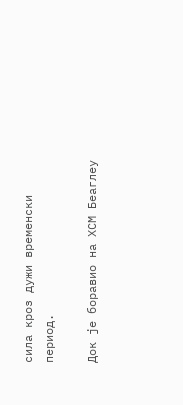сила кроз дужи временски период.

Док је боравио на ХСМ Беаглеу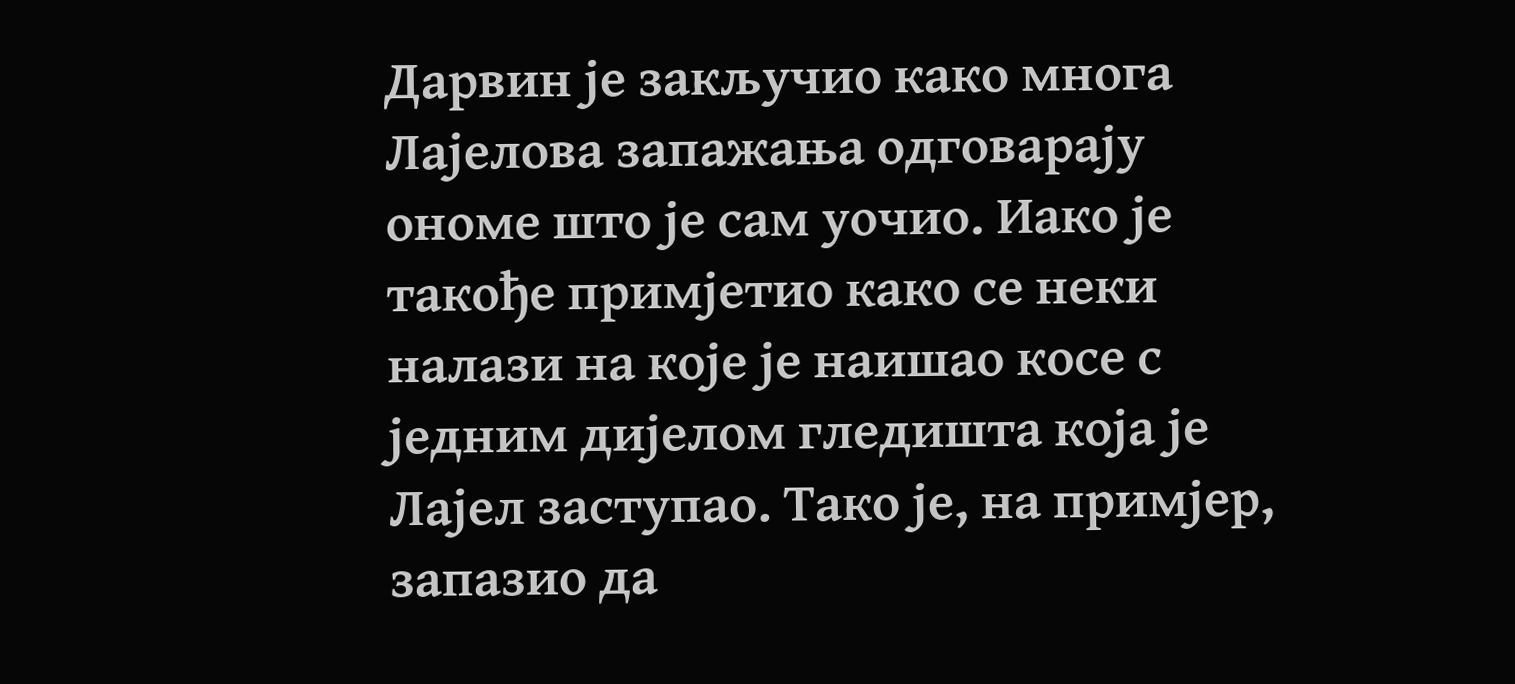Дарвин је закључио како многа Лајелова запажања одговарају ономе што је сам уочио. Иако је такође примјетио како се неки налази на које је наишао косе с једним дијелом гледишта која је Лајел заступао. Тако је, на примјер, запазио да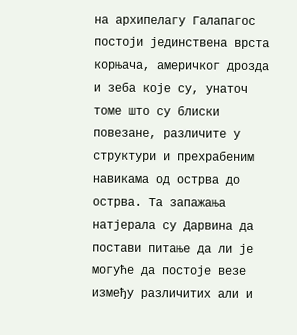на архипелагу Галапагос постоји јединствена врста корњача, америчког дрозда и зеба које су, унаточ томе што су блиски повезане, различите у структури и прехрабеним навикама од острва до острва. Та запажања натјерала су Дарвина да постави питање да ли је могуће да постоје везе између различитих али и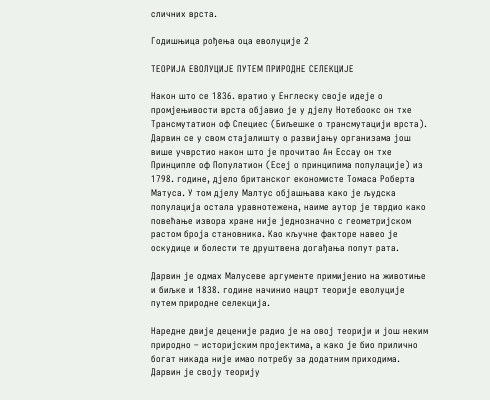сличних врста.

Годишњица рођења оца еволуције 2

ТЕОРИЈА ЕВОЛУЦИЈЕ ПУТЕМ ПРИРОДНЕ СЕЛЕКЦИЈЕ

Након што се 1836. вратио у Енглеску своје идеје о промјењивости врста објавио је у дјелу Нотебоокс он тхе Трансмутатион оф Специес (Биљешке о трансмутацији врста). Дарвин се у свом стајалишту о развијању организама још више учврстио након што је прочитао Ан Ессаy он тхе Принципле оф Популатион (Есеј о принципима популације) из 1798. године, дјело британског економисте Томаса Роберта Матуса. У том дјелу Малтус објашњава како је људска популација остала уравнотежена, наиме аутор је тврдио како повећање извора хране није једнозначно с геометријском растом броја становника. Као кључне факторе навео је оскудице и болести те друштвена догађања попут рата.

Дарвин је одмах Малусеве аргументе примијенио на животиње и биљке и 1838. године начинио нацрт теорије еволуције путем природне селекција.

Наредне двије деценије радио је на овој теорији и још неким природно – историјским пројектима, а како је био прилично богат никада није имао потребу за додатним приходима. Дарвин је своју теорију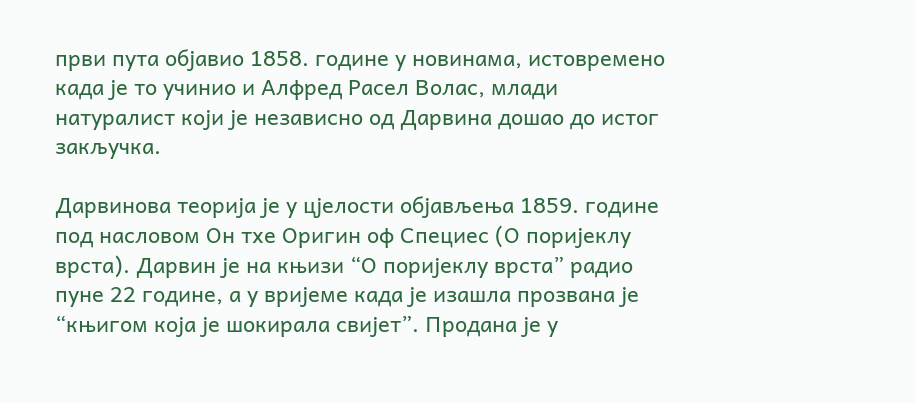први пута објавио 1858. године у новинама, истовремено када је то учинио и Алфред Расел Волас, млади натуралист који је независно од Дарвина дошао до истог закључка.

Дарвинова теорија је у цјелости објављења 1859. године под насловом Он тхе Оригин оф Специес (О поријеклу врста). Дарвин је на књизи “О поријеклу врста” радио пуне 22 године, а у вријеме када је изашла прозвана је “књигом која је шокирала свијет”. Продана је у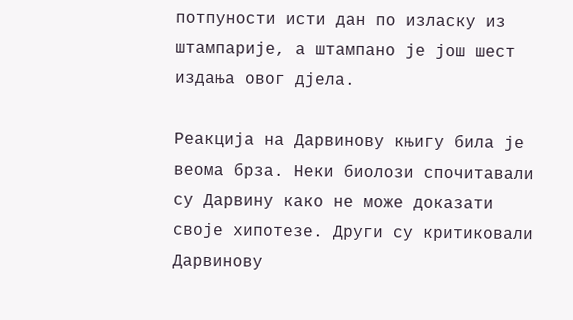потпуности исти дан по изласку из штампарије, а штампано је још шест издања овог дјела.

Реакција на Дарвинову књигу била је веома брза. Неки биолози спочитавали су Дарвину како не може доказати своје хипотезе. Други су критиковали Дарвинову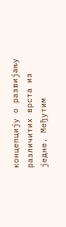концепцију о развијању различитих врста из једне. Међутим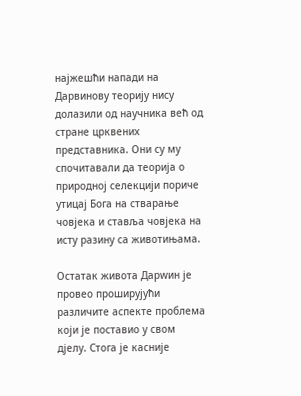најжешћи напади на Дарвинову теорију нису долазили од научника већ од стране црквених представника. Они су му спочитавали да теорија о природној селекцији пориче утицај Бога на стварање човјека и ставља човјека на исту разину са животињама.

Остатак живота Дарwин је провео проширујући различите аспекте проблема који је поставио у свом дјелу. Стога је касније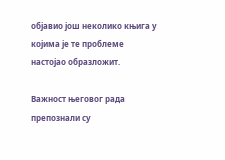објавио још неколико књига у којима је те проблеме настојао образложит.

Важност његовог рада препознали су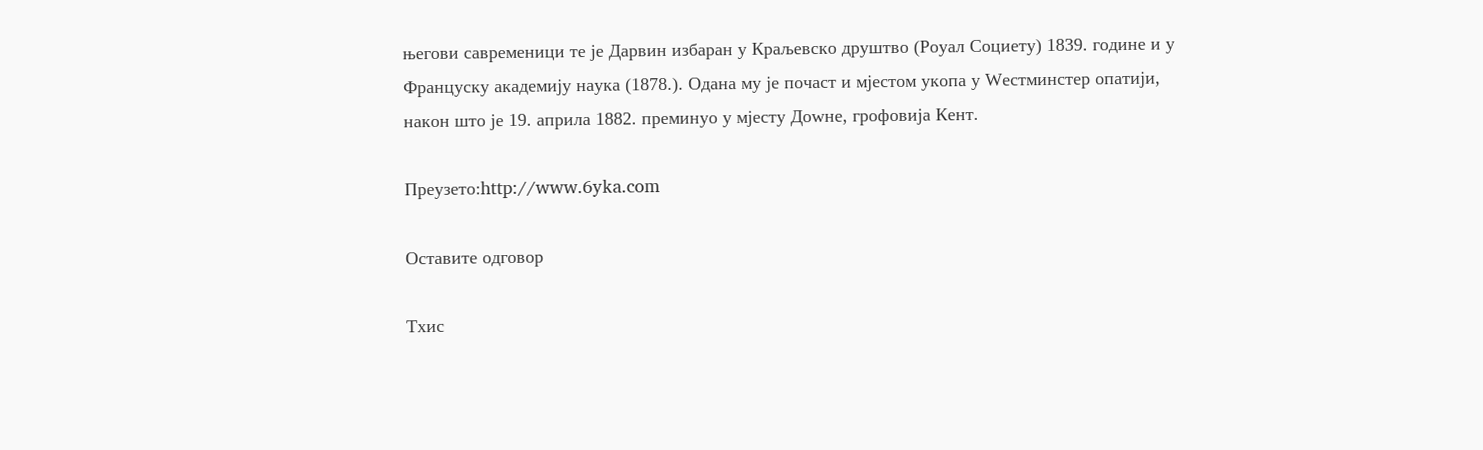његови савременици те је Дарвин избаран у Краљевско друштво (Роyал Социетy) 1839. године и у Француску академију наука (1878.). Одана му је почаст и мјестом укопа у Wестминстер опатији, након што је 19. априла 1882. преминуо у мјесту Доwне, грофовија Кент.

Преузето:http://www.6yka.com

Оставите одговор

Тхис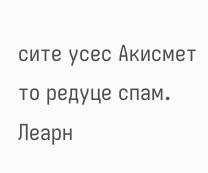сите усес Акисмет то редуце спам. Леарн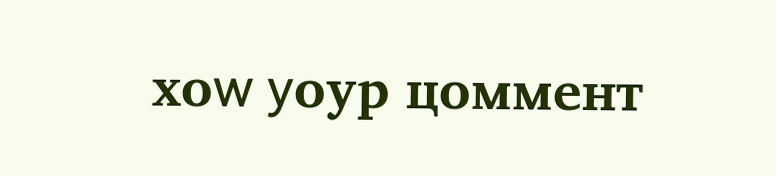хоw yоур цоммент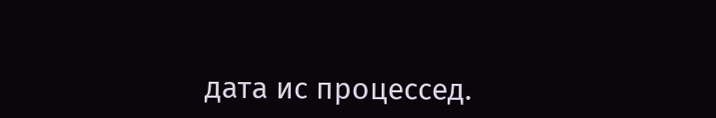дата ис процессед.